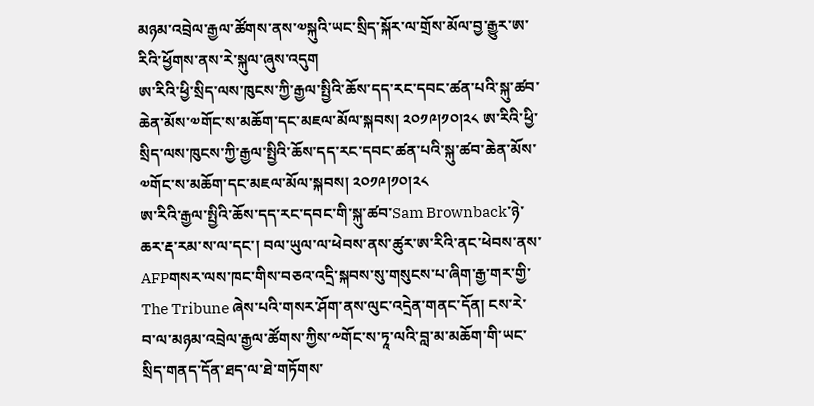མཉམ་འབྲེལ་རྒྱལ་ཚོགས་ནས་༧སྐུའི་ཡང་སྲིད་སྐོར་ལ་གྲོས་མོལ་བྱ་རྒྱུར་ཨ་རིའི་ཕྱོགས་ནས་རེ་སྐུལ་ཞུས་འདུག
ཨ་རིའི་ཕྱི་སྲིད་ལས་ཁུངས་ཀྱི་རྒྱལ་སྤྱིའི་ཆོས་དད་རང་དབང་ཚན་པའི་སྐུ་ཚབ་ཆེན་མོས་༧གོང་ས་མཆོག་དང་མཇལ་མོལ་སྐབས། ༢༠༡༩།༡༠།༢༨ ཨ་རིའི་ཕྱི་སྲིད་ལས་ཁུངས་ཀྱི་རྒྱལ་སྤྱིའི་ཆོས་དད་རང་དབང་ཚན་པའི་སྐུ་ཚབ་ཆེན་མོས་༧གོང་ས་མཆོག་དང་མཇལ་མོལ་སྐབས། ༢༠༡༩།༡༠།༢༨
ཨ་རིའི་རྒྱལ་སྤྱིའི་ཆོས་དད་རང་དབང་གི་སྐུ་ཚབ་Sam Brownback་ཉེ་ཆར་རྡ་རམ་ས་ལ་དང་། བལ་ཡུལ་ལ་ཕེབས་ནས་ཚུར་ཨ་རིའི་ནང་ཕེབས་ནས་AFPགསར་ལས་ཁང་གིས་བཅའ་འདྲི་སྐབས་སུ་གསུངས་པ་ཞིག་རྒྱ་གར་གྱི་The Tribune ཞེས་པའི་གསར་ཤོག་ནས་ལུང་འདྲེན་གནང་དོན། ངས་རེ་བ་ལ་མཉམ་འབྲེལ་རྒྱལ་ཚོགས་ཀྱིས་༸གོང་ས་ཏཱ་ལའི་བླ་མ་མཆོག་གི་ཡང་སྲིད་གནད་དོན་ཐད་ལ་ཐེ་གཏོགས་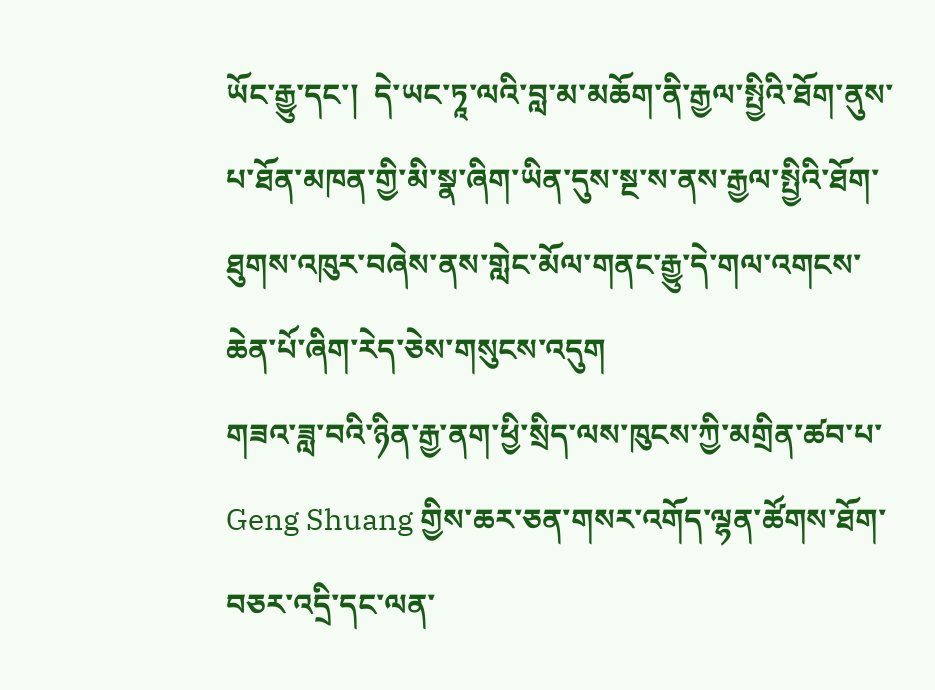ཡོང་རྒྱུ་དང་།  དེ་ཡང་ཏཱ་ལའི་བླ་མ་མཆོག་ནི་རྒྱལ་སྤྱིའི་ཐོག་ནུས་པ་ཐོན་མཁན་གྱི་མི་སྣ་ཞིག་ཡིན་དུས་སྔ་ས་ནས་རྒྱལ་སྤྱིའི་ཐོག་ཐུགས་འཁུར་བཞེས་ནས་གླེང་མོལ་གནང་རྒྱུ་དེ་གལ་འགངས་ཆེན་པོ་ཞིག་རེད་ཅེས་གསུངས་འདུག
གཟའ་ཟླ་བའི་ཉིན་རྒྱ་ནག་ཕྱི་སྲིད་ལས་ཁུངས་ཀྱི་མགྲིན་ཚབ་པ་ Geng Shuang གྱིས་ཆར་ཅན་གསར་འགོད་ལྷན་ཚོགས་ཐོག་བཅར་འདྲི་དང་ལན་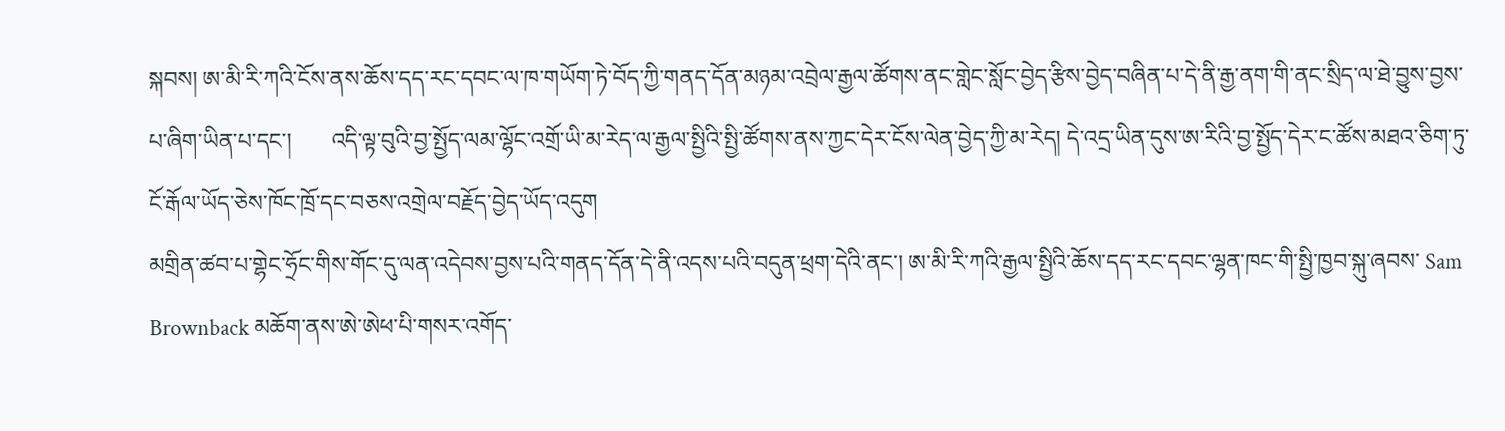སྐབས། ཨ་མི་རི་ཀའི་ངོས་ནས་ཆོས་དད་རང་དབང་ལ་ཁ་གཡོག་ཏེ་བོད་ཀྱི་གནད་དོན་མཉམ་འབྲེལ་རྒྱལ་ཚོགས་ནང་གླེང་སློང་བྱེད་རྩིས་བྱེད་བཞིན་པ་དེ་ནི་རྒྱ་ནག་གི་ནང་སྲིད་ལ་ཐེ་བྱུས་བྱས་པ་ཞིག་ཡིན་པ་དང་།       འདི་ལྟ་བུའི་བྱ་སྤྱོད་ལམ་ལྷོང་འགྲོ་ཡི་མ་རེད་ལ་རྒྱལ་སྤྱིའི་སྤྱི་ཚོགས་ནས་ཀྱང་དེར་ངོས་ལེན་བྱེད་ཀྱི་མ་རེད། དེ་འདྲ་ཡིན་དུས་ཨ་རིའི་བྱ་སྤྱོད་དེར་ང་ཚོས་མཐའ་ཅིག་ཏུ་ངོ་རྒོལ་ཡོད་ཅེས་ཁོང་ཁྲོ་དང་བཅས་འགྲེལ་བརྗོད་བྱེད་ཡོད་འདུག
མགྲིན་ཚབ་པ་གྷེང་ཧྲོང་གིས་གོང་དུ་ལན་འདེབས་བྱས་པའི་གནད་དོན་དེ་ནི་འདས་པའི་བདུན་ཕྲག་དེའི་ནང་། ཨ་མི་རི་ཀའི་རྒྱལ་སྤྱིའི་ཆོས་དད་རང་དབང་ལྷན་ཁང་གི་སྤྱི་ཁྱབ་སྐུ་ཞབས་ Sam Brownback མཆོག་ནས་ཨེ་ཨེཕ་པི་གསར་འགོད་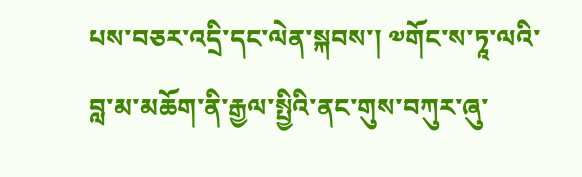པས་བཅར་འདྲི་དང་ལེན་སྐབས་། ༧གོང་ས་ཏཱ་ལའི་བླ་མ་མཆོག་ནི་རྒྱལ་སྤྱིའི་ནང་གུས་བཀུར་ཞུ་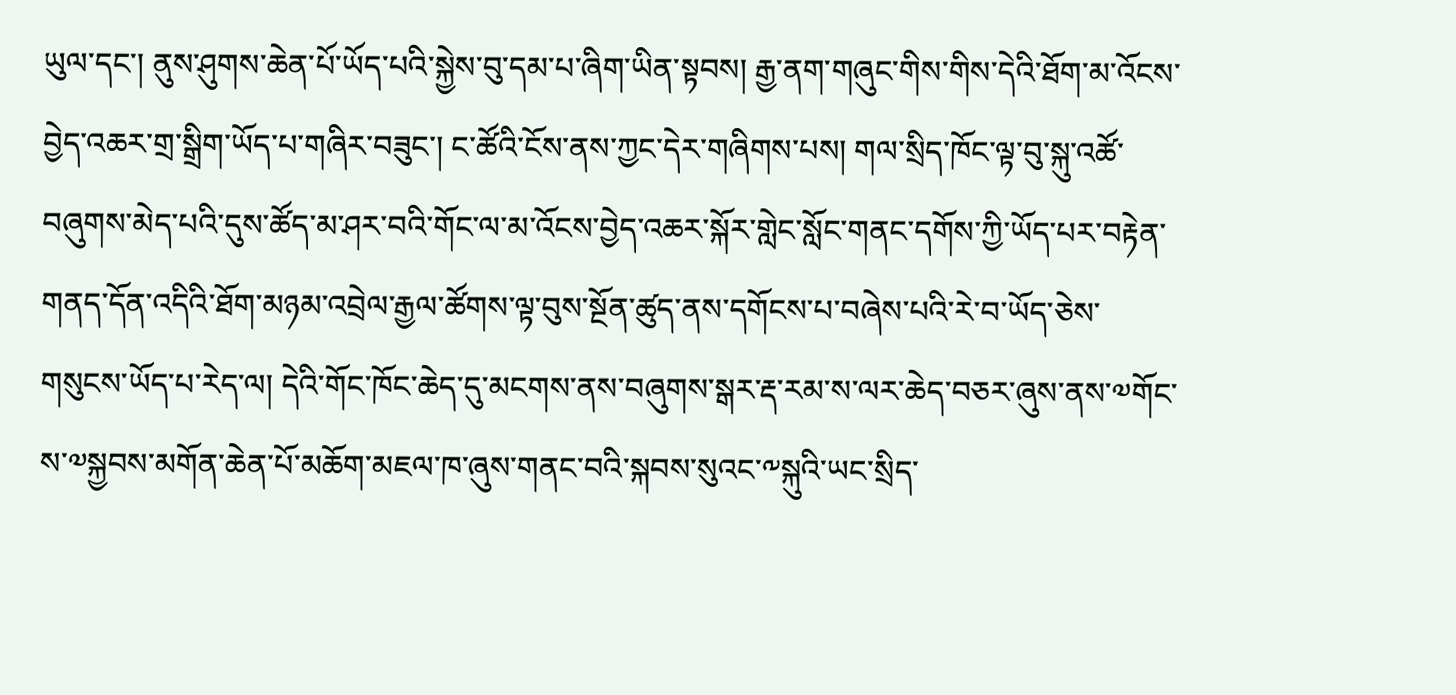ཡུལ་དང་། ནུས་ཤུགས་ཆེན་པོ་ཡོད་པའི་སྐྱེས་བུ་དམ་པ་ཞིག་ཡིན་སྟབས། རྒྱ་ནག་གཞུང་གིས་གིས་དེའི་ཐོག་མ་འོངས་བྱེད་འཆར་གྲ་སྒྲིག་ཡོད་པ་གཞིར་བཟུང་། ང་ཚོའི་ངོས་ནས་ཀྱང་དེར་གཞིགས་པས། གལ་སྲིད་ཁོང་ལྟ་བུ་སྐུ་འཚོ་བཞུགས་མེད་པའི་དུས་ཚོད་མ་ཤར་བའི་གོང་ལ་མ་འོངས་བྱེད་འཆར་སྐོར་གླེང་སློང་གནང་དགོས་ཀྱི་ཡོད་པར་བརྟེན་གནད་དོན་འདིའི་ཐོག་མཉམ་འབྲེལ་རྒྱལ་ཚོགས་ལྟ་བུས་སྔོན་ཚུད་ནས་དགོངས་པ་བཞེས་པའི་རེ་བ་ཡོད་ཅེས་གསུངས་ཡོད་པ་རེད་ལ། དེའི་གོང་ཁོང་ཆེད་དུ་མངགས་ནས་བཞུགས་སྒར་རྡ་རམ་ས་ལར་ཆེད་བཅར་ཞུས་ནས་༧གོང་ས་༧སྐྱབས་མགོན་ཆེན་པོ་མཆོག་མཇལ་ཁ་ཞུས་གནང་བའི་སྐབས་སུའང་༸སྐུའི་ཡང་སྲིད་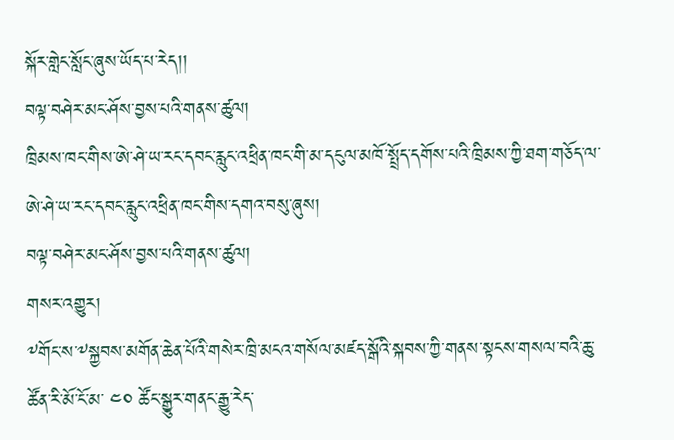སྐོར་གླེང་སློང་ཞུས་ཡོད་པ་རེད།།
བལྟ་བཤེར་མང་ཤོས་བྱས་པའི་གནས་ཚུལ།
ཁྲིམས་ཁང་གིས་ཨེ་ཤེ་ཡ་རང་དབང་རླུང་འཕྲིན་ཁང་གི་མ་དངུལ་མཁོ་སྤྲོད་དགོས་པའི་ཁྲིམས་ཀྱི་ཐག་གཅོད་ལ་ཨེ་ཤེ་ཡ་རང་དབང་རླུང་འཕྲིན་ཁང་གིས་དགའ་བསུ་ཞུས།
བལྟ་བཤེར་མང་ཤོས་བྱས་པའི་གནས་ཚུལ།
གསར་འགྱུར།
༸གོང་ས་༸སྐྱབས་མགོན་ཆེན་པོའི་གསེར་ཁྲི་མངའ་གསོལ་མཛད་སྒོའི་སྐབས་ཀྱི་གནས་སྟངས་གསལ་བའི་ཆུ་ཚོན་རི་མོ་ངོ་མ་ ༤༠ ཚོང་སྒྱུར་གནང་རྒྱུ་རེད་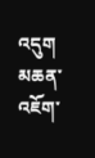འདུག
མཆན་འཇོག་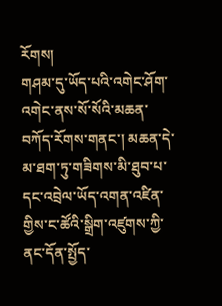རོགས།
གཤམ་དུ་ཡོད་པའི་འགེང་ཤོག་འགེང་ནས་སོ་སོའི་མཆན་བཀོད་རོགས་གནང་། མཆན་དེ་མ་ཐག་ཏུ་གཟིགས་མི་ཐུབ་པ་དང་འབྲེལ་ཡོད་འགན་འཛིན་གྱིས་ང་ཚོའི་སྒྲིག་འཛུགས་ཀྱི་ནང་དོན་སྤྱོད་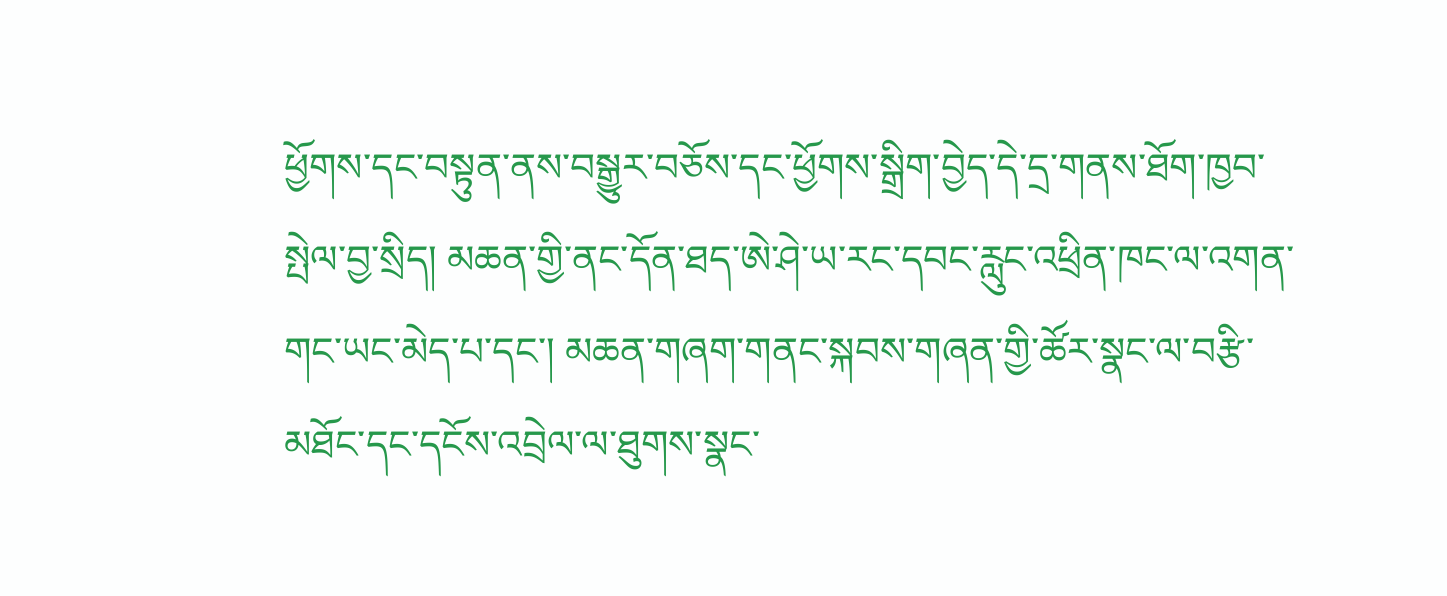ཕྱོགས་དང་བསྟུན་ནས་བསྒྱུར་བཅོས་དང་ཕྱོགས་སྒྲིག་བྱེད་དེ་དྲ་གནས་ཐོག་ཁྱབ་སྤེལ་བྱ་སྲིད། མཆན་གྱི་ནང་དོན་ཐད་ཨེ་ཤེ་ཡ་རང་དབང་རླུང་འཕྲིན་ཁང་ལ་འགན་གང་ཡང་མེད་པ་དང་། མཆན་གཞག་གནང་སྐབས་གཞན་གྱི་ཚོར་སྣང་ལ་བརྩི་མཐོང་དང་དངོས་འབྲེལ་ལ་ཐུགས་སྣང་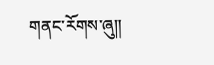གནང་རོགས་ཞུ༎